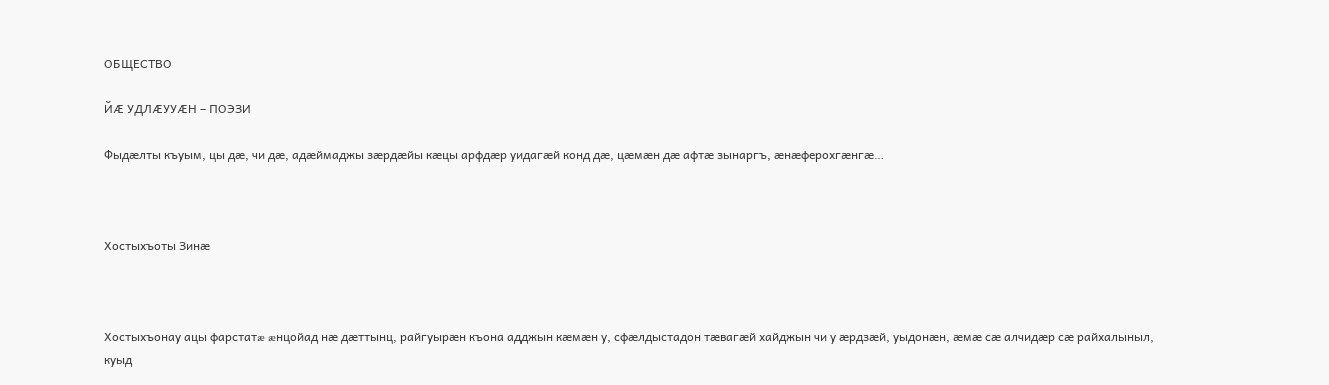ОБЩЕСТВО

ЙÆ УДЛÆУУÆН – ПОЭЗИ

Фыдæлты къуым, цы дæ, чи дæ, адæймаджы зæрдæйы кæцы арфдæр уидагæй конд дæ, цæмæн дæ афтæ зынаргъ, æнæферохгæнгæ…



Хостыхъоты Зинæ



Хостыхъонау ацы фарстатæ æнцойад нæ дæттынц, райгуырæн къона адджын кæмæн у, сфæлдыстадон тæвагæй хайджын чи у æрдзæй, уыдонæн, æмæ сæ алчидæр сæ райхалыныл, куыд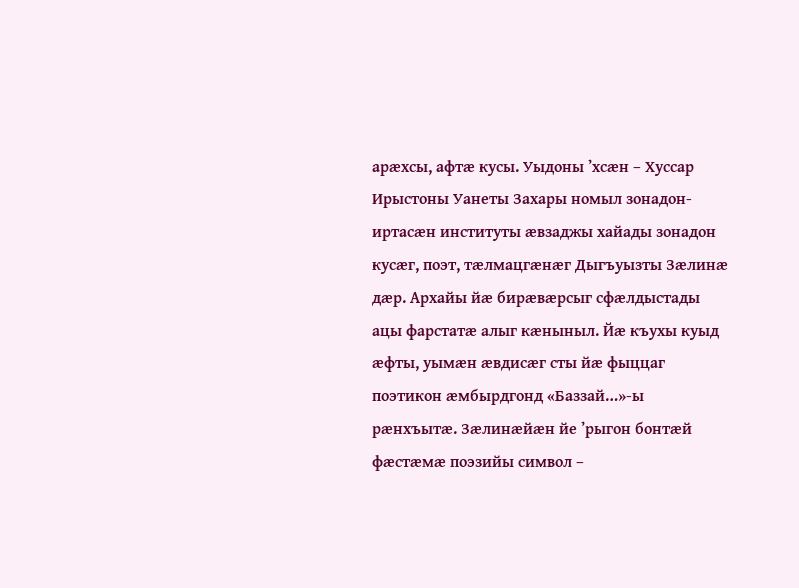арæхсы, афтæ кусы. Уыдоны ʼхсæн – Хуссар Ирыстоны Уанеты Захары номыл зонадон-иртасæн институты æвзаджы хайады зонадон кусæг, поэт, тæлмацгæнæг Дыгъуызты Зæлинæ дæр. Архайы йæ бирæвæрсыг сфæлдыстады ацы фарстатæ алыг кæныныл. Йæ къухы куыд æфты, уымæн æвдисæг сты йæ фыццаг поэтикон æмбырдгонд «Баззай…»-ы рæнхъытæ. Зæлинæйæн йе ʼрыгон бонтæй фæстæмæ поэзийы символ –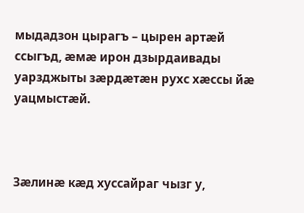мыдадзон цырагъ – цырен артæй ссыгъд, æмæ ирон дзырдаивады уарзджыты зæрдæтæн рухс хæссы йæ уацмыстæй.



Зæлинæ кæд хуссайраг чызг у,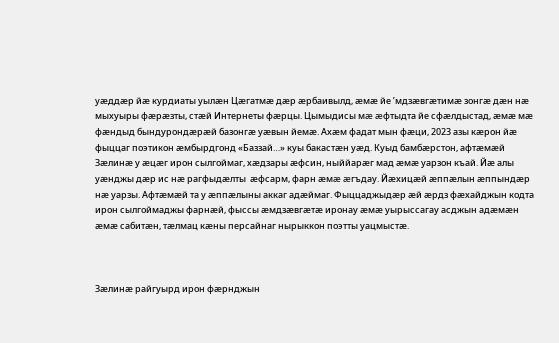уæддæр йæ курдиаты уылæн Цæгатмæ дæр æрбаивылд, æмæ йе ʼмдзæвгæтимæ зонгæ дæн нæ мыхуыры фæрæзты, стæй Интернеты фæрцы. Цымыдисы мæ æфтыдта йе сфæлдыстад, æмæ мæ фæндыд бындурондæрæй базонгæ уæвын йемæ. Ахæм фадат мын фæци, 2023 азы кæрон йæ фыццаг поэтикон æмбырдгонд «Баззай…» куы бакастæн уæд. Куыд бамбæрстон, афтæмæй Зæлинæ у æцæг ирон сылгоймаг, хæдзары æфсин, ныййарæг мад æмæ уарзон къай. Йæ алы уæнджы дæр ис нæ рагфыдæлты  æфсарм, фарн æмæ æгъдау. Йæхицæй æппæлын æппындæр нæ уарзы. Афтæмæй та у æппæлыны аккаг адæймаг. Фыццаджыдæр æй æрдз фæхайджын кодта ирон сылгоймаджы фарнæй, фыссы æмдзæвгæтæ иронау æмæ уырыссагау асджын адæмæн æмæ сабитæн, тæлмац кæны персайнаг нырыккон поэтты уацмыстæ.



Зæлинæ райгуырд ирон фæрнджын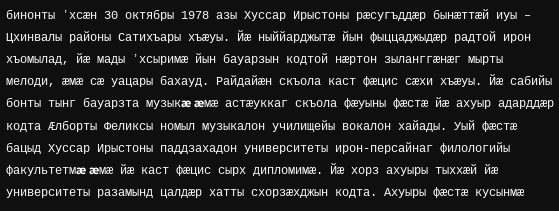бинонты ʼхсæн 30 октябры 1978 азы Хуссар Ирыстоны рæсугъддæр бынæттæй иуы – Цхинвалы районы Сатихъары хъæуы. Йæ ныййарджытæ йын фыццаджыдæр радтой ирон хъомылад, йæ мады ʼхсыримæ йын бауарзын кодтой нæртон зыланггæнæг мырты мелоди, æмæ сæ уацары бахауд. Райдайæн скъола каст фæцис сæхи хъæуы. Йæ сабийы бонты тынг бауарзта музыкæ æмæ астæуккаг скъола фæуыны фæстæ йæ ахуыр адарддæр кодта Æлборты Феликсы номыл музыкалон училищейы вокалон хайады. Уый фæстæ бацыд Хуссар Ирыстоны паддзахадон университеты ирон-персайнаг филологийы факультетмæ æмæ йæ каст фæцис сырх дипломимæ. Йæ хорз ахуыры тыххæй йæ университеты разамынд цалдæр хатты схорзæхджын кодта. Ахуыры фæстæ кусынмæ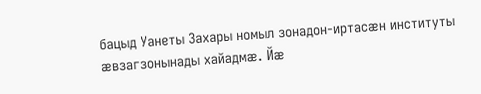бацыд Уанеты Захары номыл зонадон-иртасæн институты æвзагзонынады хайадмæ. Йæ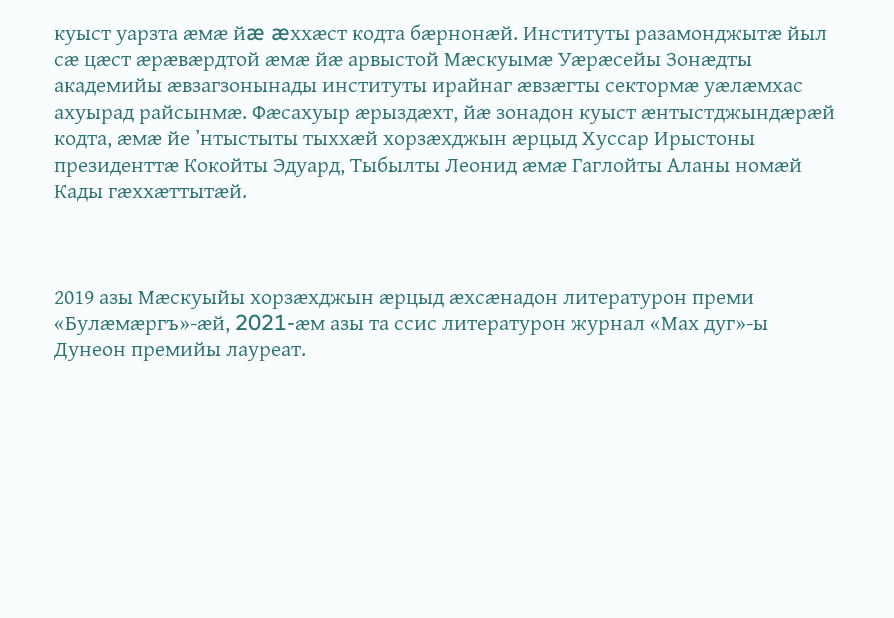куыст уарзта æмæ йæ æххæст кодта бæрнонæй. Институты разамонджытæ йыл сæ цæст æрæвæрдтой æмæ йæ арвыстой Мæскуымæ Уæрæсейы Зонæдты академийы æвзагзонынады институты ирайнаг æвзæгты сектормæ уæлæмхас ахуырад райсынмæ. Фæсахуыр æрыздæхт, йæ зонадон куыст æнтыстджындæрæй кодта, æмæ йе ʼнтыстыты тыххæй хорзæхджын æрцыд Хуссар Ирыстоны президенттæ Кокойты Эдуард, Тыбылты Леонид æмæ Гаглойты Аланы номæй Кады гæххæттытæй.



2019 азы Мæскуыйы хорзæхджын æрцыд æхсæнадон литературон преми «Булæмæргъ»-æй, 2021-æм азы та ссис литературон журнал «Мах дуг»-ы Дунеон премийы лауреат.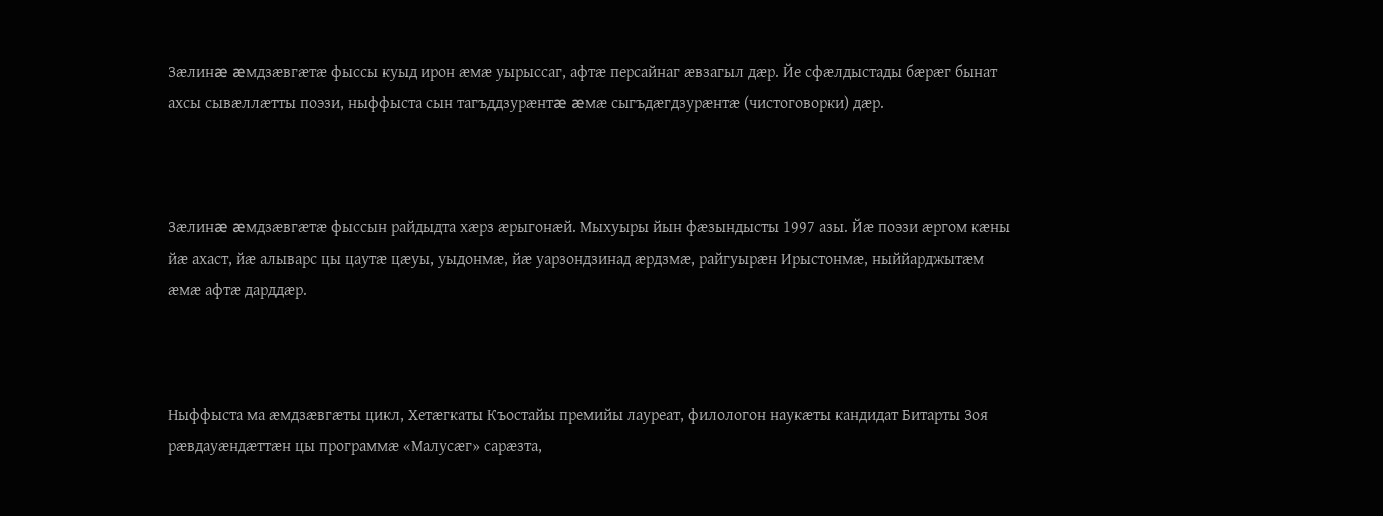Зæлинæ æмдзæвгæтæ фыссы куыд ирон æмæ уырыссаг, афтæ персайнаг æвзагыл дæр. Йе сфæлдыстады бæрæг бынат ахсы сывæллæтты поэзи, ныффыста сын тагъддзурæнтæ æмæ сыгъдæгдзурæнтæ (чистоговорки) дæр.



Зæлинæ æмдзæвгæтæ фыссын райдыдта хæрз æрыгонæй. Мыхуыры йын фæзындысты 1997 азы. Йæ поэзи æргом кæны йæ ахаст, йæ алыварс цы цаутæ цæуы, уыдонмæ, йæ уарзондзинад æрдзмæ, райгуырæн Ирыстонмæ, ныййарджытæм æмæ афтæ дарддæр.



Ныффыста ма æмдзæвгæты цикл, Хетæгкаты Къостайы премийы лауреат, филологон наукæты кандидат Битарты Зоя рæвдауæндæттæн цы программæ «Малусæг» сарæзта,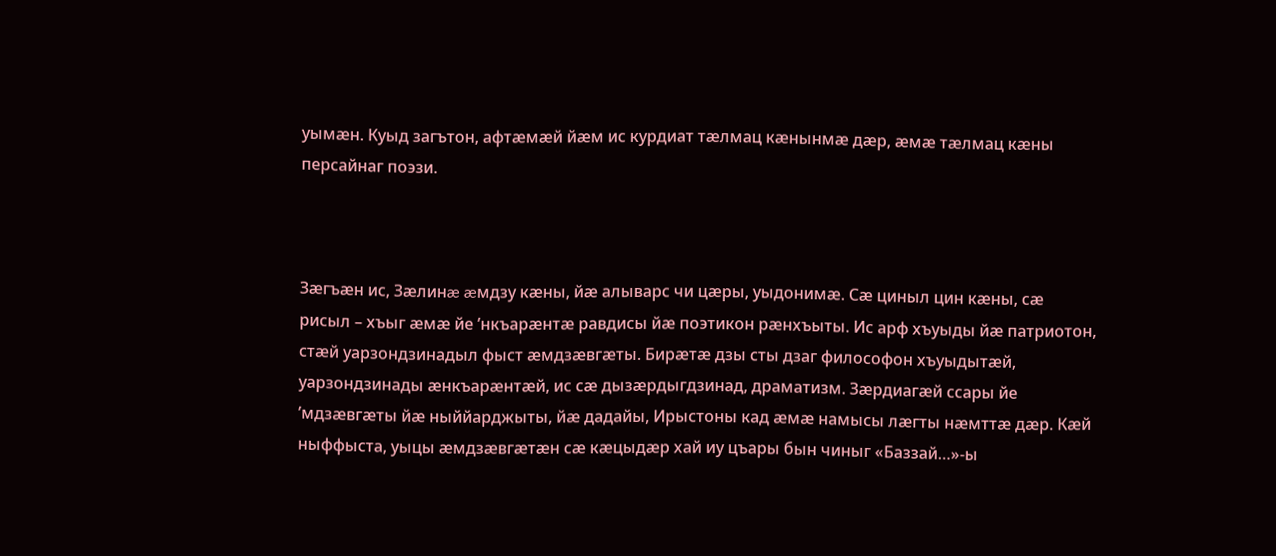уымæн. Куыд загътон, афтæмæй йæм ис курдиат тæлмац кæнынмæ дæр, æмæ тæлмац кæны персайнаг поэзи.



Зæгъæн ис, Зæлинæ æмдзу кæны, йæ алыварс чи цæры, уыдонимæ. Сæ циныл цин кæны, сæ рисыл – хъыг æмæ йе ʼнкъарæнтæ равдисы йæ поэтикон рæнхъыты. Ис арф хъуыды йæ патриотон, стæй уарзондзинадыл фыст æмдзæвгæты. Бирæтæ дзы сты дзаг философон хъуыдытæй, уарзондзинады æнкъарæнтæй, ис сæ дызæрдыгдзинад, драматизм. Зæрдиагæй ссары йе ʼмдзæвгæты йæ ныййарджыты, йæ дадайы, Ирыстоны кад æмæ намысы лæгты нæмттæ дæр. Кæй ныффыста, уыцы æмдзæвгæтæн сæ кæцыдæр хай иу цъары бын чиныг «Баззай…»-ы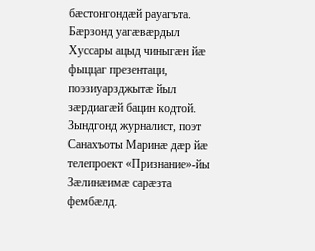бæстонгондæй рауагъта. Бæрзонд уагæвæрдыл Хуссары ацыд чиныгæн йæ фыццаг презентаци, поэзиуарзджытæ йыл зæрдиагæй бацин кодтой. Зындгонд журналист, поэт Санахъоты Маринæ дæр йæ телепроект «Признание»-йы Зæлинæимæ сарæзта фембæлд.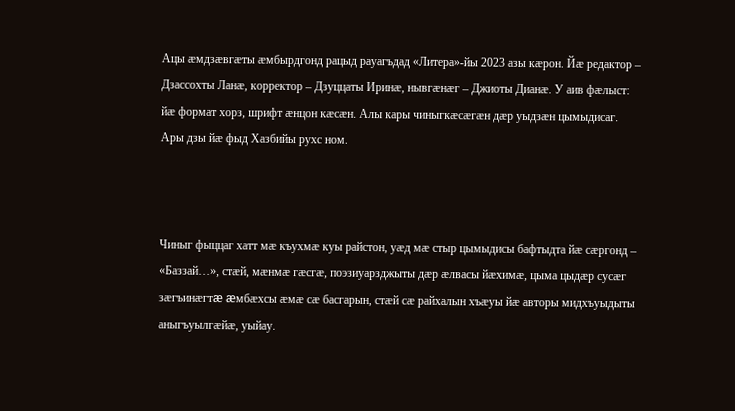Ацы æмдзæвгæты æмбырдгонд рацыд рауагъдад «Литера»-йы 2023 азы кæрон. Йæ редактор – Дзассохты Ланæ, корректор – Дзуццаты Иринæ, нывгæнæг – Джиоты Дианæ. У аив фæлыст: йæ формат хорз, шрифт æнцон кæсæн. Алы кары чиныгкæсæгæн дæр уыдзæн цымыдисаг. Ары дзы йæ фыд Хазбийы рухс ном.



Чиныг фыццаг хатт мæ къухмæ куы райстон, уæд мæ стыр цымыдисы бафтыдта йæ сæргонд – «Баззай…», стæй, мæнмæ гæсгæ, поэзиуарзджыты дæр æлвасы йæхимæ, цыма цыдæр сусæг зæгъинæгтæ æмбæхсы æмæ сæ басгарын, стæй сæ райхалын хъæуы йæ авторы мидхъуыдыты аныгъуылгæйæ, уыйау.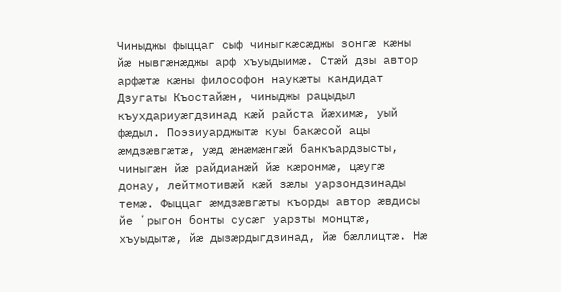Чиныджы фыццаг сыф чиныгкæсæджы зонгæ кæны йæ нывгæнæджы арф хъуыдыимæ. Стæй дзы автор арфæтæ кæны философон наукæты кандидат Дзугаты Къостайæн, чиныджы рацыдыл къухдариуæгдзинад кæй райста йæхимæ, уый фæдыл. Поэзиуарджытæ куы бакæсой ацы æмдзæвгæтæ, уæд æнæмæнгæй банкъардзысты, чиныгæн йæ райдианæй йæ кæронмæ, цæугæ донау, лейтмотивæй кæй зæлы уарзондзинады темæ. Фыццаг æмдзæвгæты къорды автор æвдисы йе ʼрыгон бонты сусæг уарзты монцтæ, хъуыдытæ, йæ дызæрдыгдзинад, йæ бæллицтæ. Нæ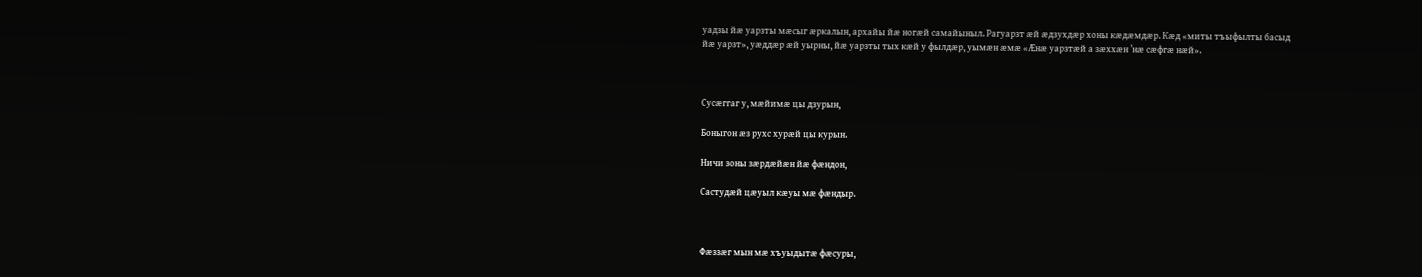уадзы йæ уарзты мæсыг æркалын, архайы йæ ногæй самайыныл. Рагуарзт æй æдзухдæр хоны кæдæмдæр. Кæд «миты тъыфылты басыд йæ уарзт», уæддæр æй уырны, йæ уарзты тых кæй у фылдæр, уымæн æмæ «Æнæ уарзтæй а зæххæн ʼнæ сæфгæ нæй».



Сусæггаг у, мæйимæ цы дзурын,

Боныгон æз рухс хурæй цы курын.

Ничи зоны зæрдæйæн йæ фæндон,

Састудæй цæуыл кæуы мæ фæндыр.



Фæззæг мын мæ хъуыдытæ фæсуры,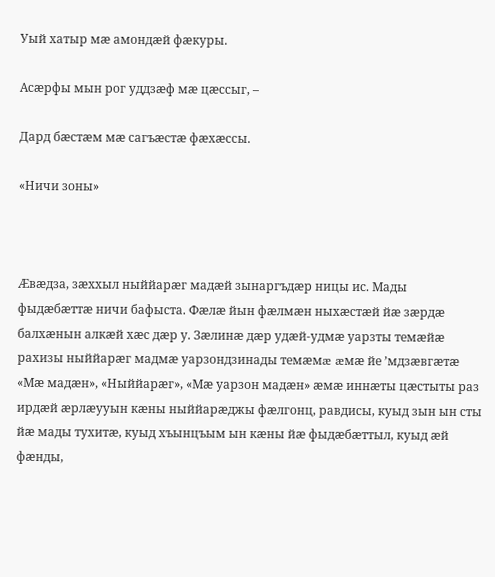Уый хатыр мæ амондæй фæкуры.

Асæрфы мын рог уддзæф мæ цæссыг, –

Дард бæстæм мæ сагъæстæ фæхæссы.

«Ничи зоны»



Æвæдза, зæххыл ныййарæг мадæй зынаргъдæр ницы ис. Мады фыдæбæттæ ничи бафыста. Фæлæ йын фæлмæн ныхæстæй йæ зæрдæ балхæнын алкæй хæс дæр у. Зæлинæ дæр удæй-удмæ уарзты темæйæ рахизы ныййарæг мадмæ уарзондзинады темæмæ æмæ йе ʼмдзæвгæтæ «Мæ мадæн», «Ныййарæг», «Мæ уарзон мадæн» æмæ иннæты цæстыты раз ирдæй æрлæууын кæны ныййарæджы фæлгонц, равдисы, куыд зын ын сты йæ мады тухитæ, куыд хъынцъым ын кæны йæ фыдæбæттыл, куыд æй фæнды,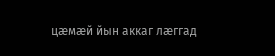цæмæй йын аккаг лæггад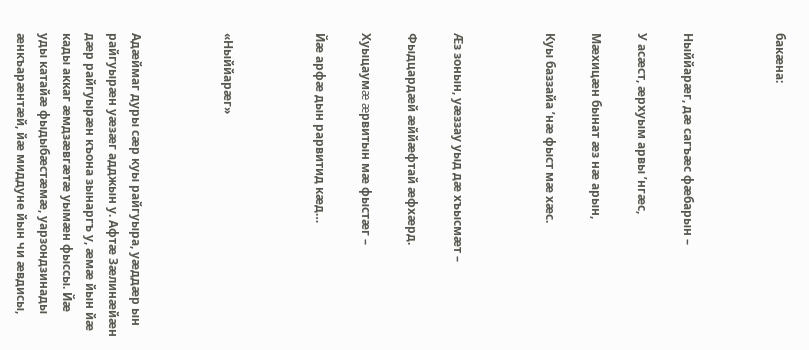бакæна:



Ныййарæг, дæ сагъæс фæбарын –

У асæст, æрхуым арвы ʼнгæс,

Мæхицæн бынат æз нæ арын,

Куы баззайа ʼнæ фыст мæ хæс.



Æз зонын, уæззау уыд дæ хъысмæт –

Фыдцардæй æййæфтай æфхæрд.

Хуыцаумæ æрвитын мæ фыстæг –

Йæ арфæ дын рарвитид кæд…



«Ныййарæг»



Адæймаг дуры сæр куы райгуыра, уæддæр ын райгуырæн уæзæг адджын у. Афтæ Зæлинæйæн дæр райгуырæн къона зынаргъ у, æмæ йын йæ кады аккаг æмдзæвгæтæ уымæн фыссы. Йæ уды катайæ фыдыбæстæмæ, уарзондзинады æнкъарæнтæй, йæ миддуне йын чи æвдисы,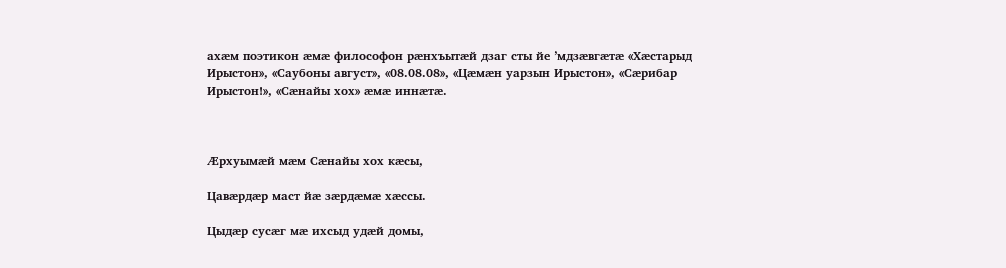ахæм поэтикон æмæ философон рæнхъытæй дзаг сты йе ʼмдзæвгæтæ «Хæстарыд Ирыстон», «Саубоны август», «08.08.08», «Цæмæн уарзын Ирыстон», «Сæрибар Ирыстон!», «Сæнайы хох» æмæ иннæтæ.



Æрхуымæй мæм Сæнайы хох кæсы,

Цавæрдæр маст йæ зæрдæмæ хæссы.

Цыдæр сусæг мæ ихсыд удæй домы,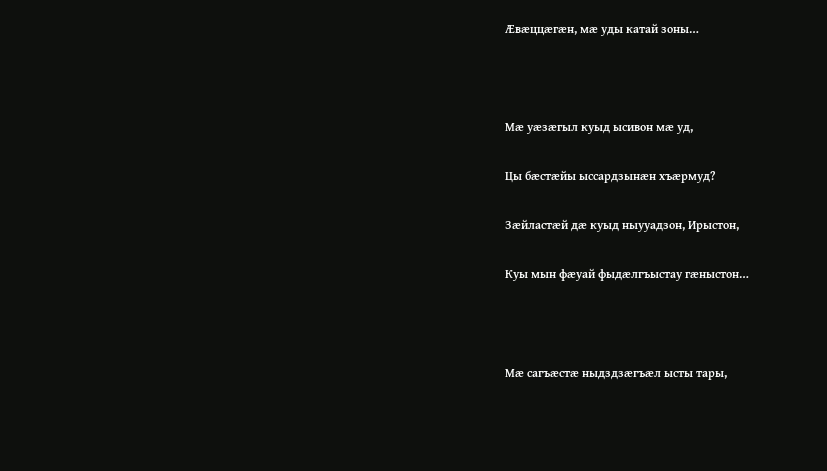Æвæццæгæн, мæ уды катай зоны…



Мæ уæзæгыл куыд ысивон мæ уд,

Цы бæстæйы ыссардзынæн хъæрмуд?

Зæйластæй дæ куыд ныууадзон, Ирыстон,

Куы мын фæуай фыдæлгъыстау гæныстон…



Мæ сагъæстæ ныдздзæгъæл ысты тары,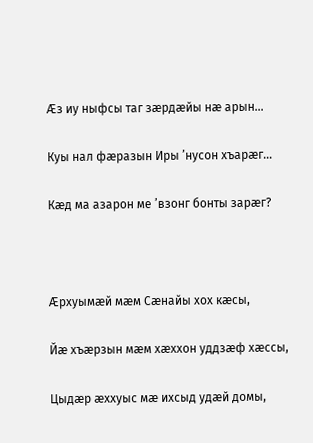Æз иу ныфсы таг зæрдæйы нæ арын…

Куы нал фæразын Иры ʼнусон хъарæг…

Кæд ма азарон ме ʼвзонг бонты зарæг?



Æрхуымæй мæм Сæнайы хох кæсы,

Йæ хъæрзын мæм хæххон уддзæф хæссы,

Цыдæр æххуыс мæ ихсыд удæй домы,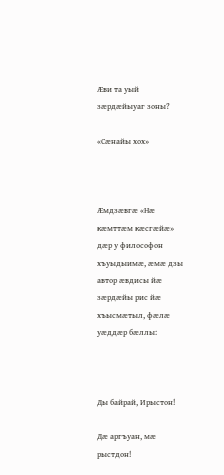Æви та уый зæрдæйыуаг зоны?

«Сæнайы хох»



Æмдзæвгæ «Нæ кæмттæм кæсгæйæ» дæр у философон хъуыдыимæ, æмæ дзы автор æвдисы йæ зæрдæйы рис йæ хъысмæтыл, фæлæ уæддæр бæллы:



Ды байрай, Ирыстон!

Дæ аргъуан, мæ рыстдон!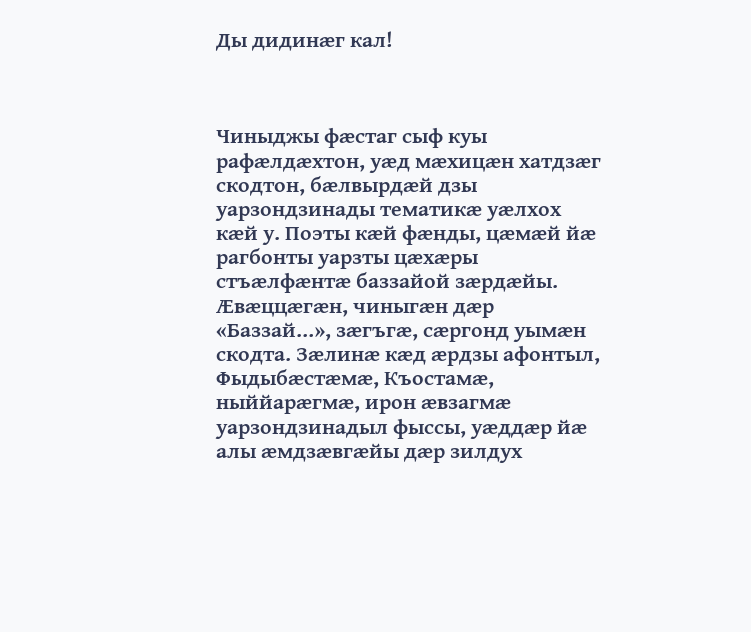Ды дидинæг кал!



Чиныджы фæстаг сыф куы рафæлдæхтон, уæд мæхицæн хатдзæг скодтон, бæлвырдæй дзы уарзондзинады тематикæ уæлхох кæй у. Поэты кæй фæнды, цæмæй йæ рагбонты уарзты цæхæры стъæлфæнтæ баззайой зæрдæйы. Æвæццæгæн, чиныгæн дæр «Баззай…», зæгъгæ, сæргонд уымæн скодта. Зæлинæ кæд æрдзы афонтыл, Фыдыбæстæмæ, Къостамæ, ныййарæгмæ, ирон æвзагмæ уарзондзинадыл фыссы, уæддæр йæ алы æмдзæвгæйы дæр зилдух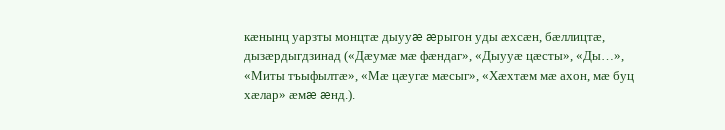кæнынц уарзты монцтæ дыууæ æрыгон уды æхсæн, бæллицтæ, дызæрдыгдзинад («Дæумæ мæ фæндаг», «Дыууæ цæсты», «Ды…», «Миты тъыфылтæ», «Мæ цæугæ мæсыг», «Хæхтæм мæ ахон, мæ буц хæлар» æмæ æнд.).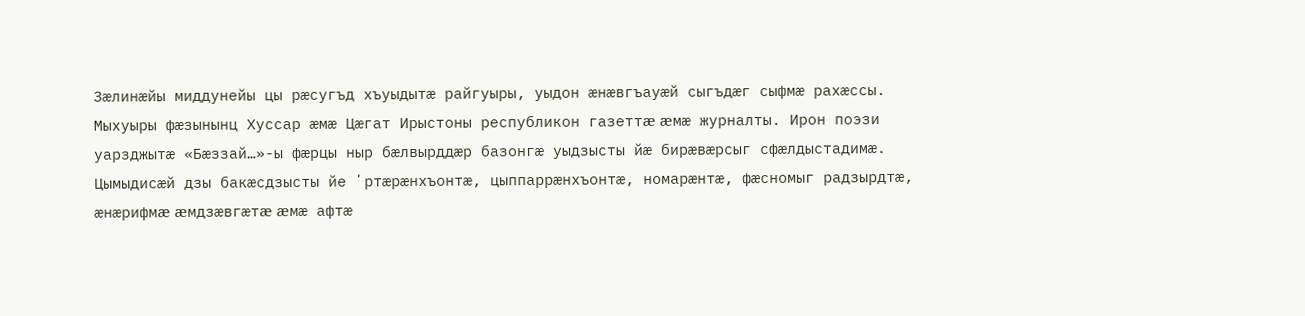Зæлинæйы миддунейы цы рæсугъд хъуыдытæ райгуыры, уыдон æнæвгъауæй сыгъдæг сыфмæ рахæссы. Мыхуыры фæзынынц Хуссар æмæ Цæгат Ирыстоны республикон газеттæ æмæ журналты. Ирон поэзи уарзджытæ «Бæззай…»-ы фæрцы ныр бæлвырддæр базонгæ уыдзысты йæ бирæвæрсыг сфæлдыстадимæ. Цымыдисæй дзы бакæсдзысты йе ʼртæрæнхъонтæ, цыппаррæнхъонтæ, номарæнтæ, фæсномыг радзырдтæ, æнæрифмæ æмдзæвгæтæ æмæ афтæ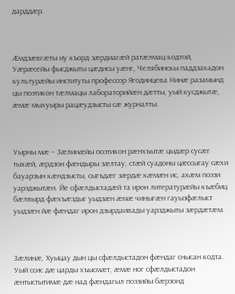дарддæр.



Æмдзæвгæты иу къорд зæрдиагæй ратæлмац кодтой, Уæрæсейы фысджыты цæдисы уæнг, Челябинскы паддзахадон культурæйы институты профессор Ягодинцева Нинæ разамынд цы поэтикон тæлмацы лабораторийæн дæтты, уый кусджытæ, æмæ мыхуыры рацæудзысты сæ журналты.



Уырны мæ – Зæлинæйы поэтикон рæнхъытæ цыдæр сусæг тыхæй, æрдзон фæндыры зæлтау, стæй суадоны цæссыгау сæхи бауарзын кæндзысты, сыгъдæг зæрдæ кæмæн ис, ахæм поэзи уарзджытæн. Йе сфæлдыстадæй та ирон литературæйы къæбиц бæлвырд фæхъæздыг уыдзæн æмæ чиныгæн гауызфæлыст уыдзæн йæ фæндаг ирон дзырдаивады уарзджыты зæрдæтæм.



Зæлинæ, Хуыцау дын цы сфæлдыстадон фæндаг снысан кодта. Уый ссис дæ царды хъысмæт, æмæ ног сфæлдыстадон æнтыстытимæ дæ над фæндагыл поэзийы бæрзонд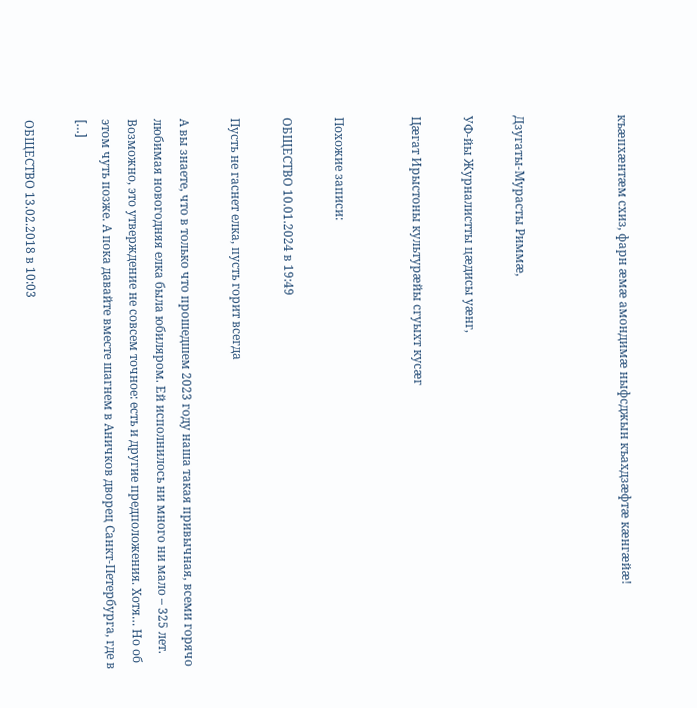къæпхæнтæм схиз, фарн æмæ амондимæ ныфсджын къахдзæфтæ кæнгæйæ!



Дзугаты-Мурасты Риммæ,

УФ-йы Журналистты цæдисы уæнг,

Цæгат Ирыстоны культурæйы сгуыхт кусæг


Похожие записи:

ОБЩЕСТВО 10.01.2024 в 19:49

Пусть не гаснет елка, пусть горит всегда

А вы знаете, что в только что прошедшем 2023 году наша такая привычная, всеми горячо любимая новогодняя елка была юбиляром. Ей исполнилось ни много ни мало – 325 лет. Возможно, это утверждение не совсем точное: есть и другие предположения. Хотя… Но об этом чуть позже. А пока давайте вместе шагнем в Аничков дворец Санкт-Петербурга, где в […]

ОБЩЕСТВО 13.02.2018 в 10:03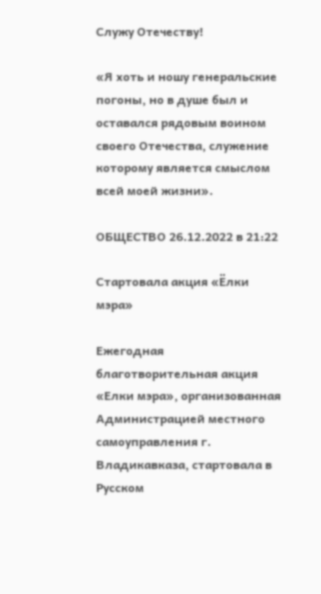Служу Отечеству!

«Я хоть и ношу генеральские погоны, но в душе был и оставался рядовым воином своего Отечества, служение которому является смыслом всей моей жизни».

ОБЩЕСТВО 26.12.2022 в 21:22

Стартовала акция «Ёлки мэра»

Ежегодная благотворительная акция «Елки мэра», организованная Администрацией местного самоуправления г. Владикавказа, стартовала в Русском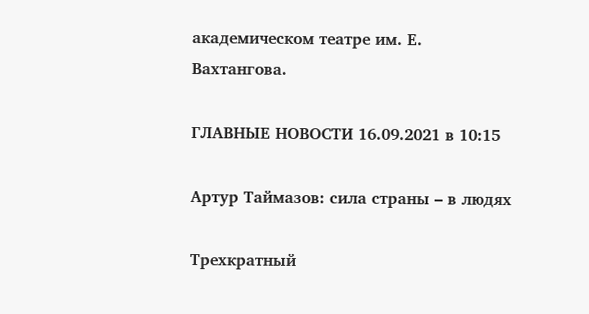академическом театре им. Е. Вахтангова.

ГЛАВНЫЕ НОВОСТИ 16.09.2021 в 10:15

Артур Таймазов: сила страны – в людях

Трехкратный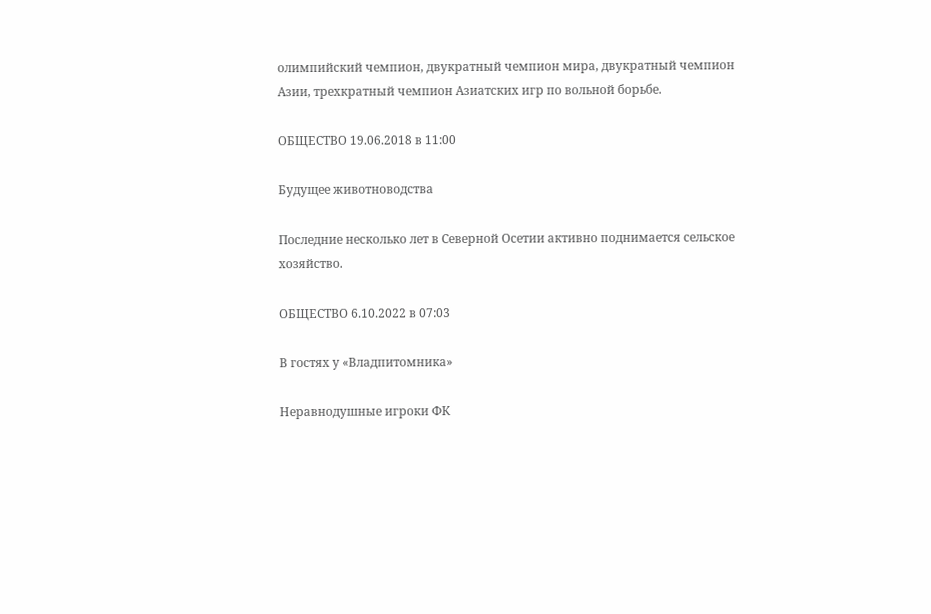олимпийский чемпион, двукратный чемпион мира, двукратный чемпион Азии, трехкратный чемпион Азиатских игр по вольной борьбе.

ОБЩЕСТВО 19.06.2018 в 11:00

Будущее животноводства

Последние несколько лет в Северной Осетии активно поднимается сельское хозяйство.

ОБЩЕСТВО 6.10.2022 в 07:03

В гостях у «Владпитомника»

Неравнодушные игроки ФК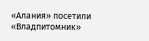«Алания» посетили «Владпитомник»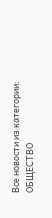Все новости из категории: ОБЩЕСТВО